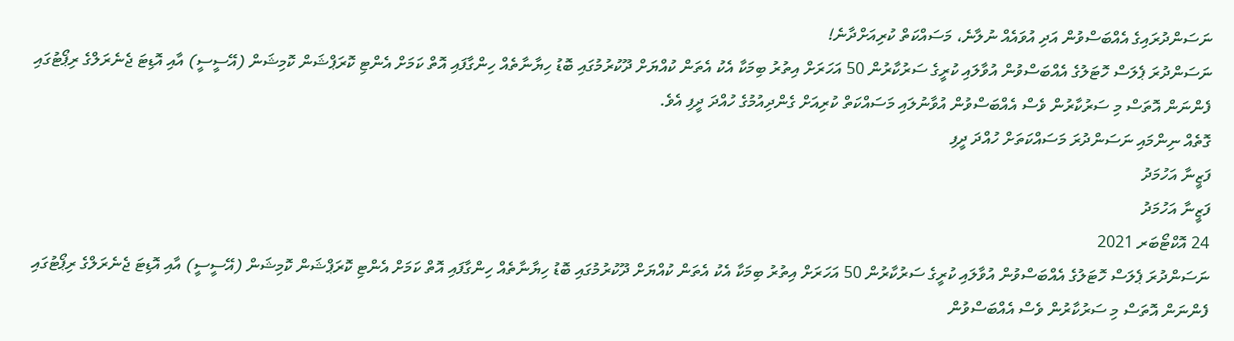ނަސަންދުރައިގެ އެއްބަސްވުން އަދި އުވައެއް ނުލާނެ، މަސައްކަތް ކުރިއަށްދާނެ!
ނަސަންދުރަ ޕެލަސް ހޮޓަލުގެ އެއްބަސްވުން އުވާލައި ކުރީގެ ސަރުކާރުން 50 އަހަރަށް އިތުރު ބިމަކާ އެކު އެތަން ކުއްޔަށް ދޫކުރުމުގައި ބޮޑު ހިޔާނާތެއް ހިންގާފައި އޮތް ކަމަށް އެންޓި ކޮރަޕްޝަން ކޮމިޝަން (އޭސީސީ) އާއި އޮޑިޓަ ޖެނެރަލްގެ ރިޕޯޓުގައި ފެންނަން އޮތަސް މި ސަރުކާރުން ވެސް އެއްބަސްވުން އުވާނުލައި މަސައްކަތް ކުރިއަށް ގެންދިއުމުގެ ހުއްދަ ދީފި އެވެ.
ގޮތެއް ނިންމައި ނަސަންދުރަ މަސައްކަތަށް ހުއްދަ ދީފި
ފަޒީނާ އަހުމަދު
ފަޒީނާ އަހުމަދު
24 އޮކްޓޯބަރ 2021
ނަސަންދުރަ ޕެލަސް ހޮޓަލުގެ އެއްބަސްވުން އުވާލައި ކުރީގެ ސަރުކާރުން 50 އަހަރަށް އިތުރު ބިމަކާ އެކު އެތަން ކުއްޔަށް ދޫކުރުމުގައި ބޮޑު ހިޔާނާތެއް ހިންގާފައި އޮތް ކަމަށް އެންޓި ކޮރަޕްޝަން ކޮމިޝަން (އޭސީސީ) އާއި އޮޑިޓަ ޖެނެރަލްގެ ރިޕޯޓުގައި ފެންނަން އޮތަސް މި ސަރުކާރުން ވެސް އެއްބަސްވުން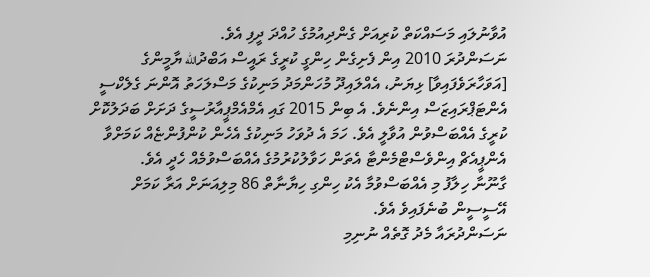އުވާނުލައި މަސައްކަތް ކުރިއަށް ގެންދިއުމުގެ ހުއްދަ ދީފި އެވެ.
ނަސަންދުރަ 2010 އިން ފެށިގެން ހިންގީ ކުރީގެ ރައީސް އަބްދުالله ޔާމީންގެ [އަވަހާރަވެފައިވާ] ޅިޔަނު، އެއްލައިދޫ މުހަންމަދު މަނިކުގެ މަސްލަހަތު އޮންނަ ގެލެކްސީ އެންޓަޕްރައިޒަސް އިންނެވެ. އެ ބިން 2015 ގައި އެމްއެމްޕީއާރުސީގެ ދަށަށް ބަދަލުކޮށް ކުރީގެ އެއްބަސްވުން އުވާލީ އެވެ. ހަމަ އެ ދުވަހު މަނިކުގެ އެހެން ކުންފުންޏެއް ކަމަށްވާ އެންޕީއެޗް އިންވެސްޓްމެންޓާ އެތަން ހަވާލުކުރުމުގެ އެއްބަސްވުމެއް ހެދީ އެވެ.
ގާނޫނާ ހިލާފު މި އެއްބަސްވުމާ އެކު ހިންގި ހިޔާނާތް 86 މިލިއަނަށް އަރާ ކަމަށް އޭސީސީން ބުނެފައިވެ އެވެ.
ނަސަންދުރައާ މެދު ގޮތެއް ނުނިމި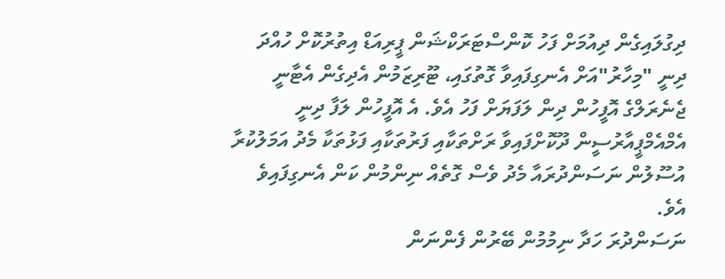ދިގުލައިގެން ދިއުމަށް ފަހު ކޮންސްޓަރަކްޝަން ޕީރިއަޑް އިތުރުކޮށް ހުއްދަ ދިނީ "މިހާރު"އަށް އެނގިފައިވާ ގޮތުގައި، ޓޫރިޒަމުން އެދިގެން އެޓާނީ ޖެނެރަލްގެ އޮފީހުން ދިން ލަފަޔަށް ފަހު އެވެ. އެ އޮފީހުން ލަފާ ދިނީ އެމްއެމްޕީއާރުސީން ދޫކޮށްފައިވާ ރަށްތަކާއި ފަރުތަކާއި ފަޅުތަކާ މެދު އަމަލުކުރާ އުސޫލުން ނަސަންދުރައާ މެދު ވެސް ގޮތެއް ނިންމުން ކަން އެނގިފައިވެ އެވެ.
ނަސަންދުރަ ހަދާ ނިމުމުން ބޭރުން ފެންނަން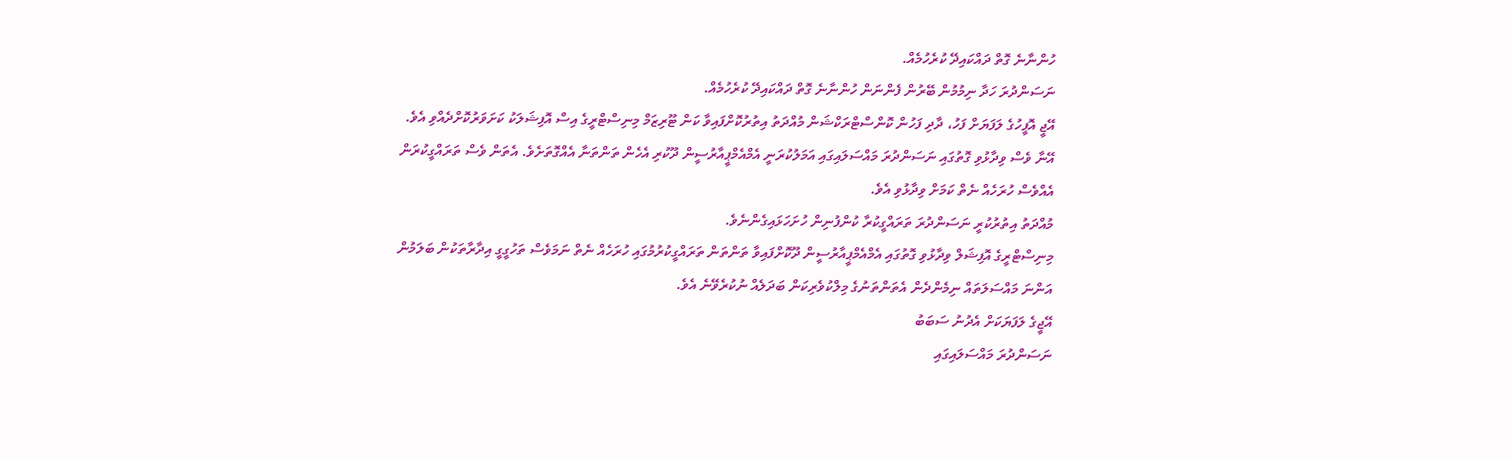ހުންނާނެ ގޮތް ދައްކައިދޭ ކުރެހުމެއް.
ނަސަންދުރަ ހަދާ ނިމުމުން ބޭރުން ފެންނަން ހުންނާނެ ގޮތް ދައްކައިދޭ ކުރެހުމެއް.
އޭޖީ އޮފީހުގެ ލަފަޔަށް ފަހު، ދާދި ފަހުން ކޮންސްޓްރަކްޝަން މުއްދަތު އިތުރުކޮށްފައިވާ ކަން ޓޫރިޒަމް މިނިސްޓްރީގެ އިސް އޮފިޝަލަކު ކަށަވަރުކޮށްދެއްވި އެވެ.
އޭނާ ވެސް ވިދާޅުވި ގޮތުގައި ނަސަންދުރަ މައްސަލައިގައި އަމަލުކުރަނީ އެމްއެމްޕީއާރުސީން ދޫކުރި އެހެން ތަންތަނާ އެއްގޮތަށެވެ. އެތަން ވެސް ތަރައްގީކުރަން އެއްވެސް ހުރަހެއް ނެތް ކަމަށް ވިދާޅުވި އެވެ.
މުއްދަތު އިތުރުކުރީ ނަސަންދުރަ ތަރައްގީކުރާ ކުންފުނިން ހުށަހަޅައިގެންނެވެ.
މިނިސްޓްރީގެ އޮފިޝަލް ވިދާޅުވި ގޮތުގައި އެމްއެމްޕީއާރުސީން ދޫކޮށްފައިވާ ތަންތަން ތަރައްގީކުރުމުގައި ހުރަހެއް ނެތް ނަމަވެސް ތަހުގީގީ އިދާރާތަކުން ބަލަމުން އަންނަ މައްސަލަތައް ނިމެންދެން އެތަންތަނުގެ މިލްކުވެރިކަން ބަދަލެއް ނުކުރެވޭނެ އެވެ.
އޭޖީގެ ލަފަޔަކަށް އެދުނު ސަބަބު
ނަސަންދުރަ މައްސަލައިގައި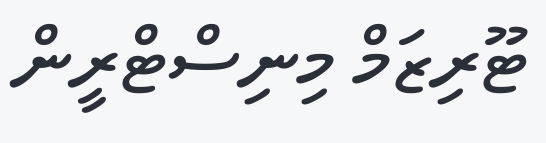ޓޫރިޒަމް މިނިސްޓްރީން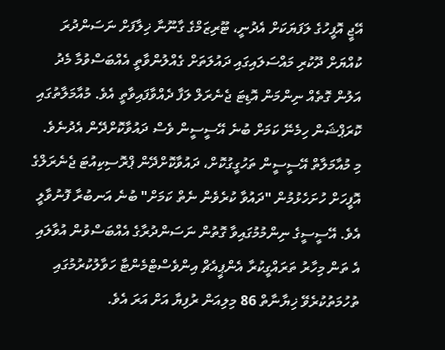އޭޖީ އޮފީހުގެ ލަފަޔަކަށް އެދުނީ، ޓޫރިޒަމްގެ ގާނޫނާ ޚިލާފަށް ނަސަންދުރަ ކުއްޔަށް ދޫކުރި މައްސަލައިގައި ދައުލަތަށް ގެއްލުންވާތީ އެއްބަސްވުމާ މެދު އަލުން ގޮތެއް ނިންމަން އޮޑިޓަ ޖެނެރަލް ލަފާ ދެއްވާފައިވާތީ އެވެ. މުއާމަލާތުގައި ކޮރަޕްޝަން ހިމެނޭ ކަމަށް ބުނެ އޭސީސީން ވެސް ދައުވާކޮށްދޭން އެދުނެވެ.
މި މުއާމަލާތް އޭސީސީން ތަހުގީގުކޮށް، ދައުވާކޮށްދޭން ޕްރޮސިކިއުޓަ ޖެނެރަލްގެ އޮފީހަށް ހުށަހެޅުމުން "ދައުވާ ކުރެވެން ނެތް ކަމަށް" ބުނެ އަނބުރާ ފޮނުވާލީ އެވެ. އޭސީސީގެ ނިންމުމުގައިވާ ގޮތުން ނަސަންދުރާގެ އެއްބަސްވުން އުވާލައި އެ ތަން މިހާރު ތަރައްގީކުރާ އެންޕީއެޗް އިންވެސްޓްމެންޓާ ހަވާލުކުރުމުގައި ތުހުމަތުކުރެވޭ ޚިޔާނާތް 86 މިލިއަން ރުފިޔާ އަށް އަރަ އެވެ.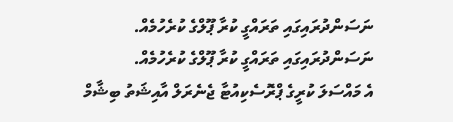ނަސަންދުރައިގައި ތަރައްގީ ކުރާ ޕޫލްގެ ކުރެހުމެއް.
ނަސަންދުރައިގައި ތަރައްގީ ކުރާ ޕޫލްގެ ކުރެހުމެއް.
އެ މައްސަލަ ކުރީގެ ޕްރޮސެކިއުޓާ ޖެނެރަލް އާއިޝަތު ބިޝާމް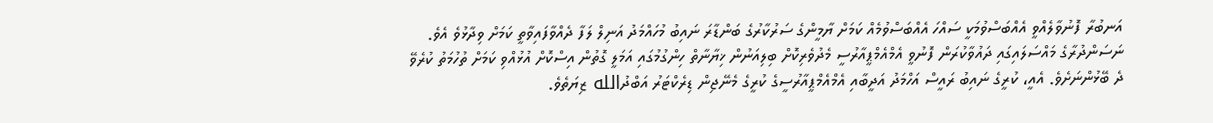އަނބުރާ ފޮނުވާލެއްވީ އެއްބަސްވުމަކީ ސައްހަ އެއްބަސްވުމެއް ކަމަށް ޔާމީންގެ ސަރުކާރުގެ ބަންޑާރަ ނައިބު މުހައްމަދު އަނިލް ލަފާ ދެއްވާފައިވާތީ ކަމަށް ވިދާޅުވެ އެވެ.
ނަސަންދުރާގެ މައްސަލައިގައި ދައުވާކުރަން ފޮނުވީ އެމްއެމްޕީއާރުސީ މެދުވެރިކޮށް ބިލިއަނުން ޚިޔާނާތް ހިންގުމުގައި އަމަލީ ގޮތުން އިސްކޮށް އުޅުއްވި ކަމަށް ތުހުމަތު ކުރެވޭ ދެ ބޭޅުންނަށެވެ. އެއީ، ކުރީގެ ނައިބު ރައީސް އަހްމަދު އަދީބާއި އެމްއެމްޕީއާރުސީގެ ކުރީގެ މެނޭޖިން ޑިރެކްޓަރު އަބްދުالله ޒިޔަތެވެ.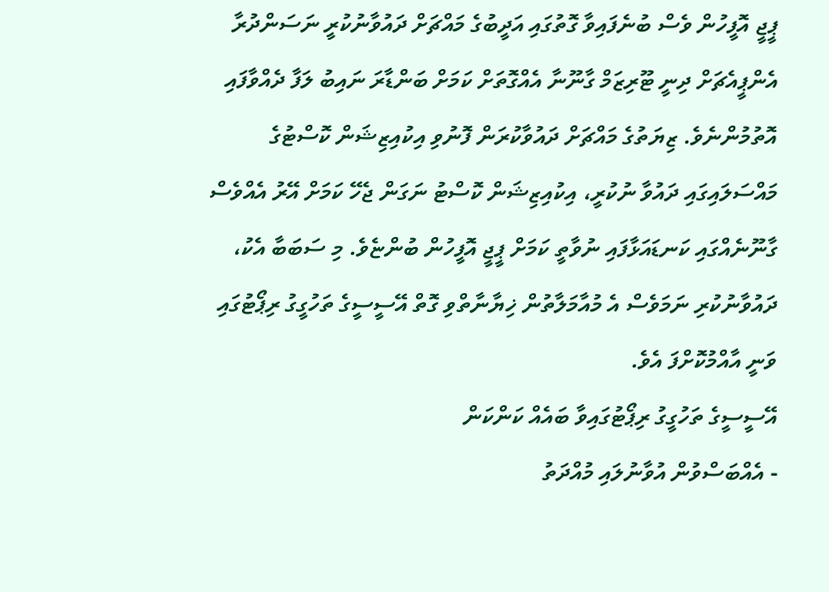ޕީޖީ އޮފީހުން ވެސް ބުނެފައިވާ ގޮތުގައި އަދީބުގެ މައްޗަށް ދައުވާނުކުރީ ނަސަންދުރާ އެންޕީއެޗަށް ދިނީ ޓޫރިޒަމް ގާނޫނާ އެއްގޮތަށް ކަމަށް ބަންޑާރަ ނައިބު ލަފާ ދެއްވާފައި އޮތުމުންނެވެ. ޒިޔަތުގެ މައްޗަށް ދައުވާކުރަން ފޮނުވި އިކުއިޒިޝަން ކޮސްޓުގެ މައްސަލައިގައި ދައުވާ ނުކުރީ، އިކުއިޒިޝަން ކޮސްޓު ނަގަން ޖެހޭ ކަމަށް އޭރު އެއްވެސް ގާނޫނެއްގައި ކަނޑައަޅާފައި ނުވާތީ ކަމަށް ޕީޖީ އޮފީހުން ބުންޏެވެ. މި ސަބަބާ އެކު، ދައުވާނުކުރި ނަމަވެސް އެ މުއާމަލާތުން ޚިޔާނާތްވި ގޮތް އޭސީސީގެ ތަހުގީގު ރިޕޯޓުގައި ވަނީ އާއްމުކޮށްފަ އެވެ.
އޭސީސީގެ ތަހުގީގު ރިޕޯޓުގައިވާ ބައެއް ކަންކަން
- އެއްބަސްވުން އުވާނުލައި މުއްދަތު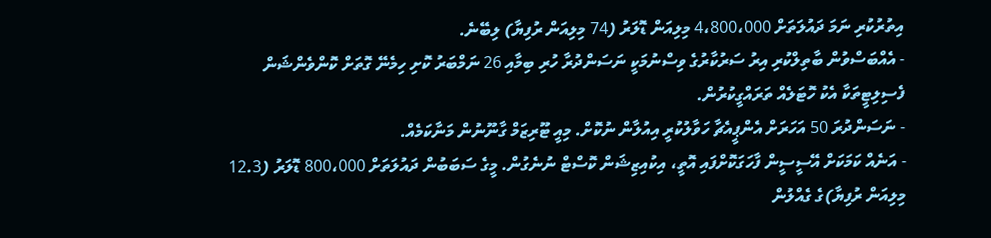އިތުރުކުރި ނަމަ ދައުލަތަށް 4،800،000 މިލިއަން ޑޮލަރު (74 މިލިއަން ރުފިޔާ) ލިބޭނެ.
- އެއްބަސްވުން ބާތިލްކުރި އިރު ސަރުކާރުގެ ވިސްނުމަކީ ނަސަންދުރާ ހުރި ބިމާއި 26 ނަމްބަރު ކޮށި ހިމެނޭ ގޮތަށް ކޮންވެންޝަން ފެސިލިޓީތަކާ އެކު ހޮޓަލެއް ތަރައްގީކުރުން.
- ނަސަންދުރަ 50 އަހަރަށް އެންޕީއެޗާ ހަވާލުކުރީ އިއުލާން ނުކޮށް. މިއީ ޓޫރިޒަމް ގާނޫނުން މަނާކަމެއް.
- އަނެއް ކަމަކަށް އޭސީސީން ފާހަގަކޮށްފައި އޮތީ، އިކުއިޒިޝަން ކޮސްޓް ނުނެގުން. މީގެ ސަބަބުން ދައުލަތަށް 800،000 ޑޮލަރު (12.3 މިލިއަން ރުފިޔާ)ގެ ގެއްލުން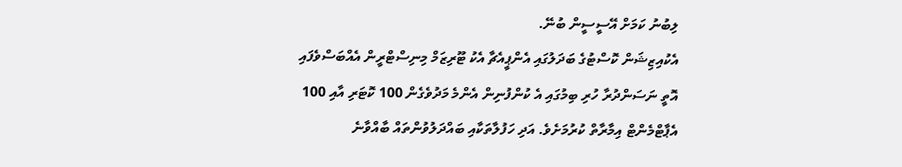ލިބުނު ކަމަށް އޭސީސީން ބުނޭ.
އެކުއިޒިޝަން ކޮސްޓުގެ ބަދަލުގައި އެންޕީއެޗާ އެކު ޓޫރިޒަމް މިނިސްޓްރީން އެއްބަސްވެފައި އޮތީ ނަސަންދުރާ ހުރި ބިމުގައި އެ ކުންފުނިން އެންމެ މަދުވެގެން 100 ކޮޓަރި އާއި 100 އެޕާޓްމެންޓް އިމާރާތް ކުރުމަށެވެ. އަދި ހަފުލާތަކާއި ބައްދަލުވުންތައް ބާއްވާނެ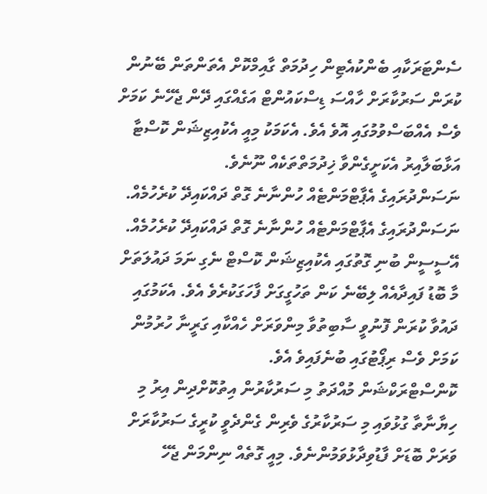ސެންޓަރަކާއި ބެންކުއެޓިން ހިދުމަތް ގާއިމްކޮށް އެތަންތަން ބޭނުން ކުރަން ސަރުކާރަށް ހާއްސަ ޑިސްކައުންޓް އަގެއްގައި ދޭން ޖެހޭނެ ކަމަށް ވެސް އެއްބަސްވުމުގައި އޮވެ އެވެ. އެކަމަކު މިއީ އެކުއިޒިޝަން ކޮސްޓާ އަޅާބަލާއިރު އެކަށީގެންވާ ޚިދުމަތްތަކެއް ނޫނެވެ.
ނަސަންދުރައިގެ އެޕާޓްމަންޓެއް ހުންނާނެ ގޮތް ދައްކައިދޭ ކުރެހުމެއް.
ނަސަންދުރައިގެ އެޕާޓްމަންޓެއް ހުންނާނެ ގޮތް ދައްކައިދޭ ކުރެހުމެއް.
އޭސީސީން ބުނި ގޮތުގައި އެކުއިޒިޝަން ކޮސްޓް ނެގި ނަމަ ދައުލަތަށް މާ ބޮޑު ފައިދާއެއް ލިބޭނެ ކަން ތަހުގީގަށް ފާހަގަކުރެވެ އެވެ. އެކަމުގައި ދައުވާ ކުރަން ފޮނުވީ ސާބިތުވާ މިންވަރަށް ހެއްކާއި ގަރީނާ ހުރުމުން ކަމަށް ވެސް ރިޕޯޓުގައި ބުނެފައިވެ އެވެ.
ކޮންސްޓްރަކްޝަން މުއްދަތު މި ސަރުކާރުން އިތުކޮށްދިން އިރު މި ހިޔާނާތާ ގުޅުވައި މި ސަރުކާރުގެ ވެރިން ގެންދެވީ ކުރީގެ ސަރުކާރަށް ވަރަށް ބޮޑަށް ފާޑުވިދާޅުވަމުންނެވެ. މިއީ ގޮތެއް ނިންމަން ޖެހޭ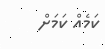ކަމެއް ކަމަށް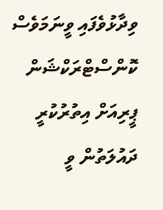ވިދާޅުވެފައި ވީނަމަވެސް ކޮންސްޓްރަކްޝަން ޕީރިއަށް އިތުރުކުރީ ދައުލަތުން ވީ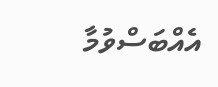އެއްބަސްވުމާ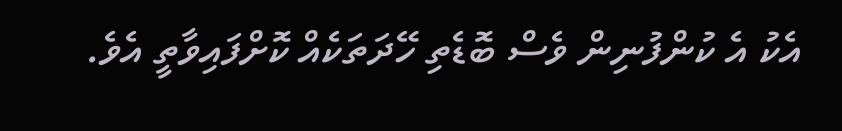އެކު އެ ކުންފުނިން ވެސް ބޮޑެތި ހޭދަތަކެއް ކޮށްފައިވާތީ އެވެ.